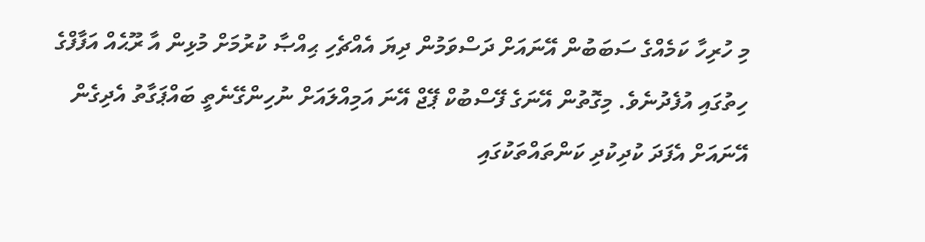މި ހުރިހާ ކަމެއްގެ ސަބަބުން އޭނައަށް ދަސްވަމުން ދިޔަ އެއްޗެހި ޙިއްޞާ ކުރުމަށް މުޅިން އާ ރޫޙެއް އަފާފްގެ ހިތުގައި އުފެދުނެވެ. މިގޮތުން އޭނަގެ ފޭސްބުކް ޕޭޖް އޭނަ އަމިއްލައަށް ނުހިންގޭނެތީ ބައްޕަގާތު އެދިގެން އޭނައަށް އެފަދަ ކުދިކުދި ކަންތައްތަކުގައި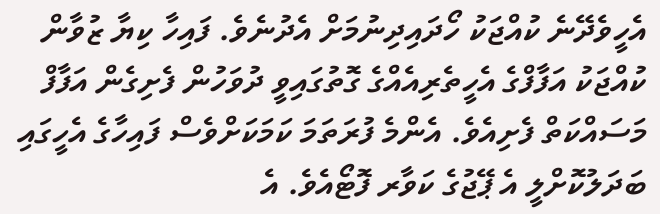އެހީވެދޭނެ ކުއްޖަކު ހޯދައިދިނުމަށް އެދުނެވެ. ފައިހާ ކިޔާ ޒުވާން ކުއްޖަކު އަފާފްގެ އެހީތެރިއެއްގެ ގޮތުގައިވީ ދުވަހުން ފެށިގެން އަފާފް މަސައްކަތް ފެށިއެވެ. އެންމެ ފުރަތަމަ ކަމަކަށްވެސް ފައިހާގެ އެހީގައި ބަދަލުކޮށްލީ އެ ޕޭޖުގެ ކަވާރ ފޮޓޯއެވެ. އެ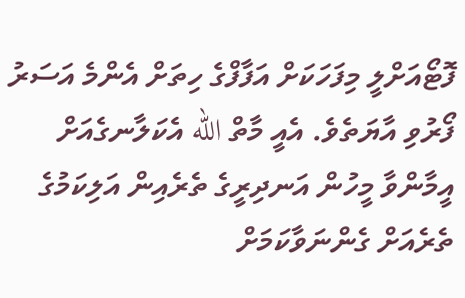ފޮޓޯއަށްލީ މިފަހަކަށް އަފާފްގެ ހިތަށް އެންމެ އަސަރު ފޯރުވި އާޔަތެވެ. އެއީ މާތް الله އެކަލާނގެއަށް އީމާންވާ މީހުން އަނދިރީގެ ތެރެއިން އަލިކަމުގެ ތެރެއަށް ގެންނަވާކަމަށް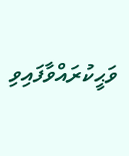ވަޙީކުރައްވާފައިވި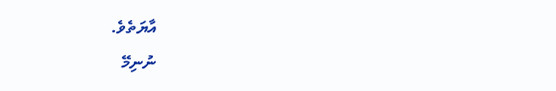އާޔަތެވެ.
ނުނިމޭ